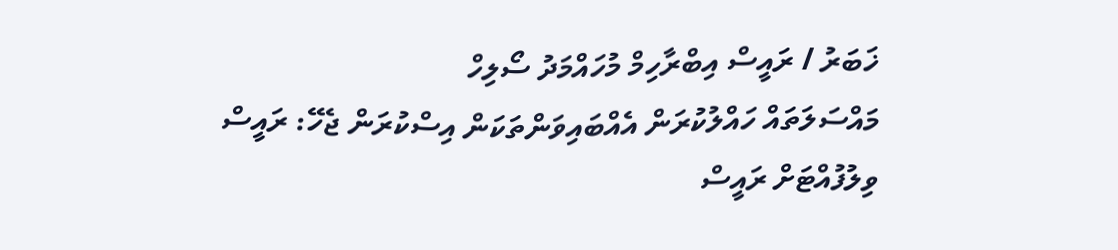ޚަބަރު / ރައީސް އިބްރާހިމް މުހައްމަދު ސޯލިހް
މައްސަލަތައް ހައްލުކުރަން އެއްބައިވަންތަކަން އިސްކުރަން ޖެހޭ: ރައީސް
ވިލުފުއްޓަށް ރައީސް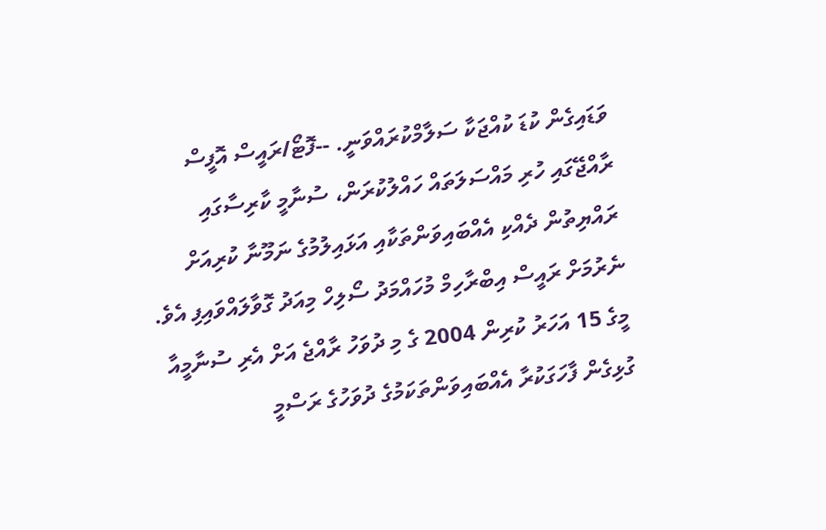ވަޑައިގެން ކުޑަ ކުއްޖަކާ ސަލާމްކުރައްވަނީ. --ފޮޓޯ/ރައީސް އޮފީސް
ރާއްޖޭގައި ހުރި މައްސަލަތައް ހައްލުކުރަން، ސުނާމީ ކާރިސާގައި ރައްޔިތުން ދެއްކި އެއްބައިވަންތަކާއި އަޅައިލުމުގެ ނަމޫނާ ކުރިއަށް ނެރުމަށް ރައީސް އިބްރާހިމް މުހައްމަދު ސޯލިހް މިއަދު ގޮވާލައްވައިފި އެވެ.
މީގެ 15 އަހަރު ކުރިން 2004 ގެ މި ދުވަހު ރާއްޖެ އަށް އެރި ސުނާމީއާ ގުޅިގެން ފާހަގަކުރާ އެއްބައިވަންތަކަމުގެ ދުވަހުގެ ރަސްމީ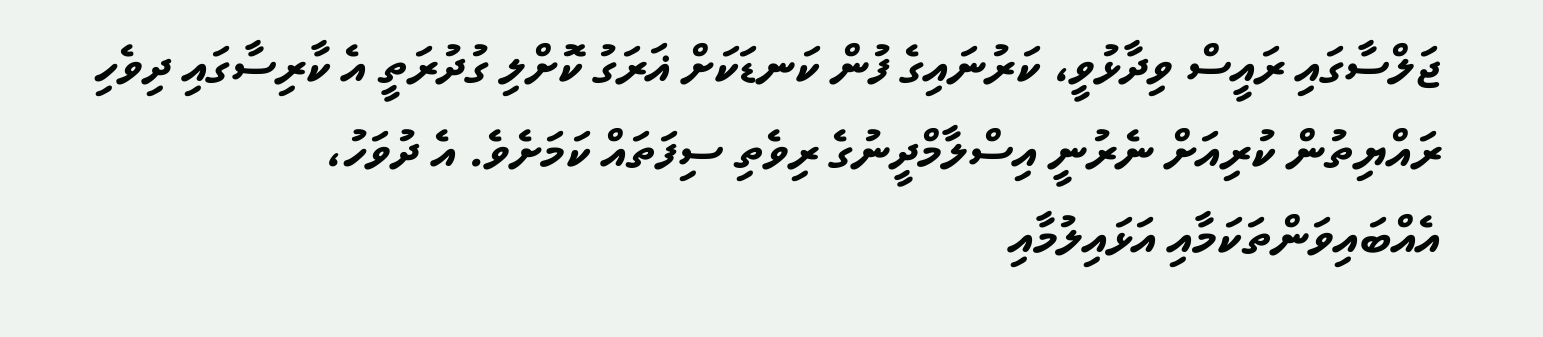ޖަލްސާގައި ރައީސް ވިދާޅުވީ، ކަރުނައިގެ ފުން ކަނޑަކަށް ޣަރަގު ކޮށްލި ގުދުރަތީ އެ ކާރިސާގައި ދިވެހި ރައްޔިތުން ކުރިއަށް ނެރުނީ އިސްލާމްދީނުގެ ރިވެތި ސިފަތައް ކަމަށެވެ. އެ ދުވަހު، އެއްބައިވަންތަކަމާއި އަޅައިލުމާއި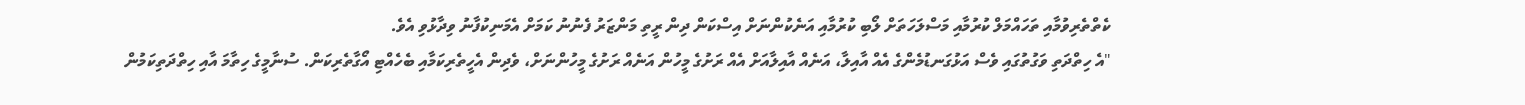ކެތްތެރިވުމާއި ތަހައްމަލް ކުރުމާއި މަސްލަހަތަށް ލޯބި ކުރުމާއި އަނެކުންނަށް އިސްކަން ދިން ރީތި މަންޒަރު ފެނުނު ކަމަށް އެމަނިކުފާނު ވިދާޅުވި އެވެ.
"އެ ހިތްދަތި ވަގުތުގައި ވެސް އަޅުގަނޑުމެންގެ އެއް އާއިލާ، އަނެއް އާއިލާއަށް އެއް ރަށުގެ މީހުން އަނެއް ރަށުގެ މީހުންނަށް، ވެދިން އެހީތެރިކަމާއި ބެހެއްޓި އޯގާތެރިކަން. ސުނާމީގެ ހިތާމަ އާއި ހިތްދަތިކަމުން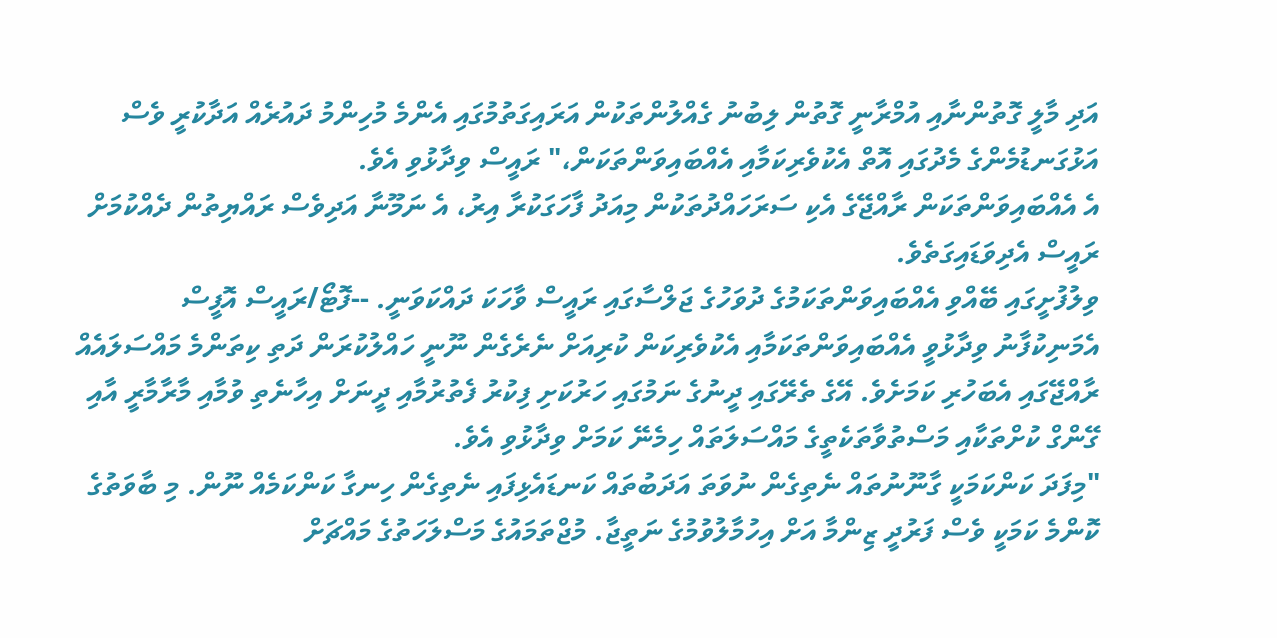އަދި މާލީ ގޮތުންނާއި އުމްރާނީ ގޮތުން ލިބުނު ގެއްލުންތަކުން އަރައިގަތުމުގައި އެންމެ މުހިންމު ދައުރެއް އަދާކުރީ ވެސް އަޅުގަނޑުމެންގެ މެދުގައި އޮތް އެކުވެރިކަމާއި އެއްބައިވަންތަކަން،" ރައީސް ވިދާޅުވި އެވެ.
އެ އެއްބައިވަންތަކަން ރާއްޖޭގެ އެކި ސަރަހައްދުތަކުން މިއަދު ފާހަގަކުރާ އިރު، އެ ނަމޫނާ އަދިވެސް ރައްޔިތުން ދެއްކުމަށް ރައީސް އެދިވަޑައިގަތެވެ.
ވިލުފުށީގައި ބޭއްވި އެއްބައިވަންތަކަމުގެ ދުވަހުގެ ޖަލްސާގައި ރައީސް ވާހަކަ ދައްކަވަނީ. --ފޮޓޯ/ރައީސް އޮފީސް
އެމަނިކުފާނު ވިދާޅުވީ އެއްބައިވަންތަކަމާއި އެކުވެރިކަން ކުރިއަށް ނެރެގެން ނޫނީ ހައްލުކުރަން ދަތި ކިތަންމެ މައްސަލައެއް ރާއްޖޭގައި އެބަހުރި ކަމަށެވެ. އޭގެ ތެރޭގައި ދީނުގެ ނަމުގައި ހަރުކަށި ފިކުރު ފެތުރުމާއި ދީނަށް އިހާނެތި ވުމާއި މާރާމާރީ އާއި ގޭންގް ކުށްތަކާއި މަސްތުވާތަކެތީގެ މައްސަލަތައް ހިމެނޭ ކަމަށް ވިދާޅުވި އެވެ.
"މިފަދަ ކަންކަމަކީ ގާނޫނުތައް ނެތިގެން ނުވަތަ އަދަބުތައް ކަނޑައެޅިފައި ނެތިގެން ހިނގާ ކަންކަމެއް ނޫން. މި ބާވަތުގެ ކޮންމެ ކަމަކީ ވެސް ފަރުދީ ޒިންމާ އަށް އިހުމާލުވުމުގެ ނަތީޖާ. މުޖްތަމައުގެ މަސްލަހަތުގެ މައްޗަށް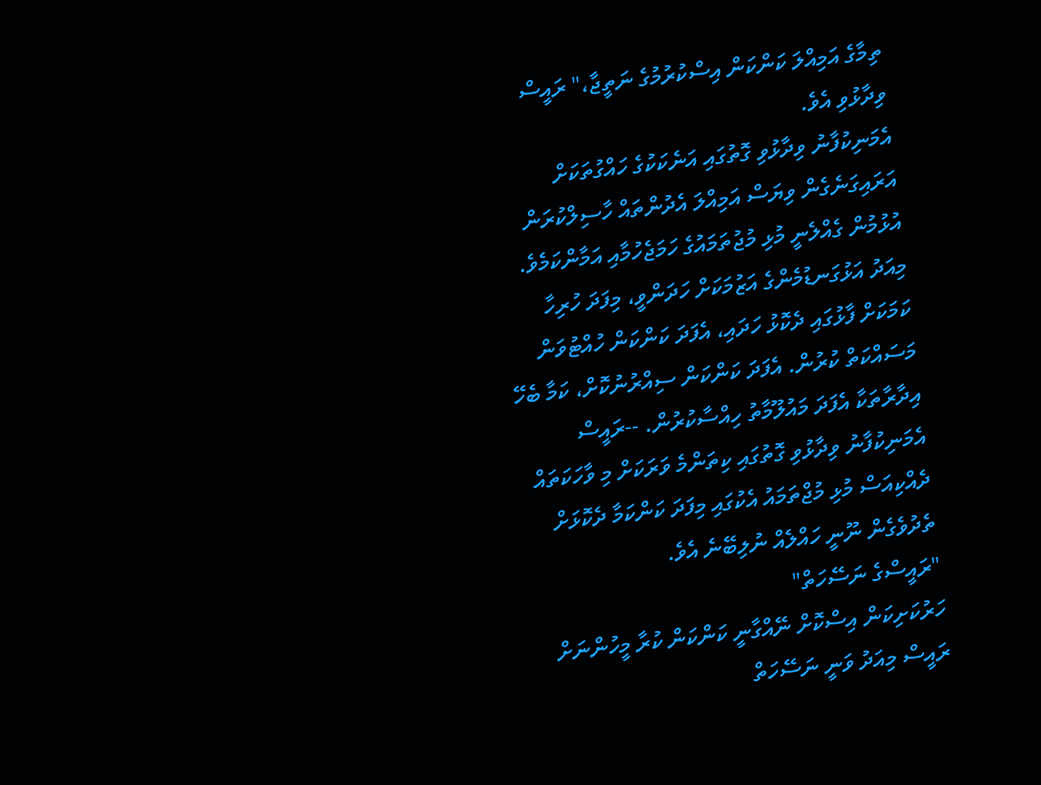ތިމާގެ އަމިއްލަ ކަންކަން އިސްކުރުމުގެ ނަތީޖާ،" ރައީސް ވިދާޅުވި އެވެ.
އެމަނިކުފާނު ވިދާޅުވި ގޮތުގައި އަނެކަކުގެ ހައްގުތަކަށް އަރައިގަނެގެން ވިޔަސް އަމިއްލަ އެދުންތައް ހާސިލްކުރަން އުޅުމުން ގެއްލެނީ މުޅި މުޖުތަމައުގެ ހަމަޖެހުމާއި އަމާންކަމެވެ.
މިއަދު އަޅުގަނޑުމެންގެ އަޒުމަކަށް ހަދަންވީ، މިފަދަ ހުރިހާ ކަމަކަށް ފާޅުގައި ދެކޮޅު ހަދައި، އެފަދަ ކަންކަން ހުއްޓުވަން މަސައްކަތް ކުރުން. އެފަދަ ކަންކަން ސިއްރުނުކޮށް، ކަމާ ބެހޭ އިދާރާތަކާ އެފަދަ މައުލޫމާތު ހިއްސާކުރުން. --ރައީސް
އެމަނިކުފާނު ވިދާޅުވި ގޮތުގައި ކިތަންމެ ވަރަކަށް މި ވާހަކަތައް ދެއްކިއަސް މުޅި މުޖްތަމައު އެކުގައި މިފަދަ ކަންކަމާ ދެކޮޅަށް ތެދުވެގެން ނޫނީ ހައްލެއް ނުލިބޭނެ އެވެ.
"ރައީސްގެ ނަސޭހަތް"
ހަރުކަށިކަން އިސްކޮށް ނޭއްގާނީ ކަންކަން ކުރާ މީހުންނަށް ރައީސް މިއަދު ވަނީ ނަސޭހަތް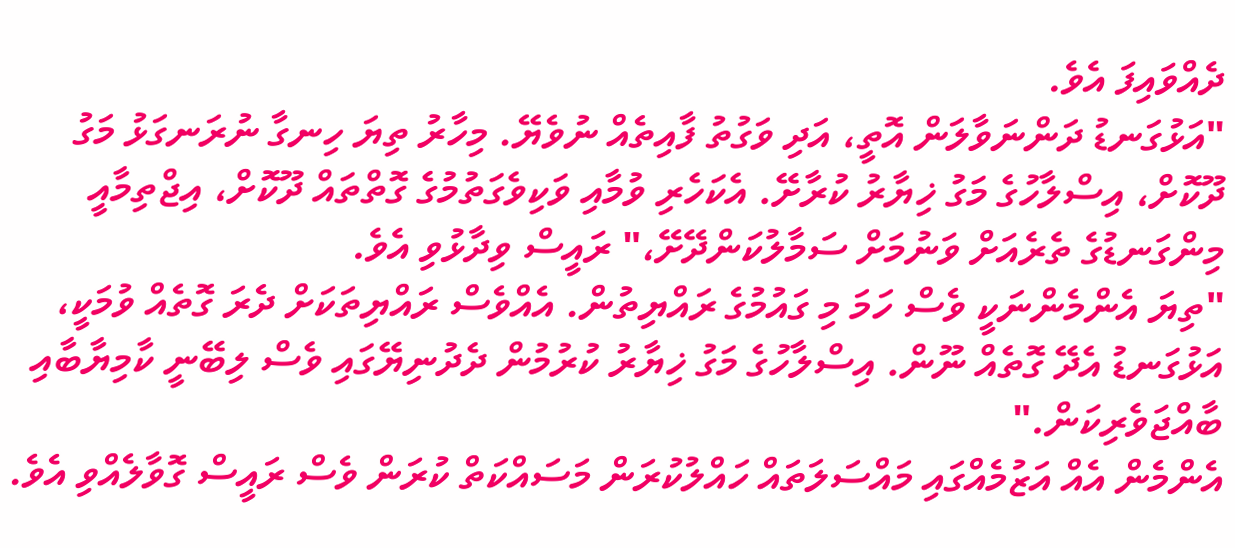ދެއްވައިފަ އެވެ.
"އަޅުގަނޑު ދަންނަވާލަން އޮތީ، އަދި ވަގުތު ފާއިތެއް ނުވެޔޭ. މިހާރު ތިޔަ ހިނގާ ނުރަނގަޅު މަގު ދޫކޮށް، އިސްލާހުގެ މަގު ޚިޔާރު ކުރާށޭ. އެކަހެރި ވުމާއި ވަކިވެގަތުމުގެ ގޮތްތައް ދޫކޮށް، އިޖްތިމާއީ މިންގަނޑުގެ ތެރެއަށް ވަނުމަށް ސަމާލުކަންދޭށޭ،" ރައީސް ވިދާޅުވި އެވެ.
"ތިޔަ އެންމެންނަކީ ވެސް ހަމަ މި ގައުމުގެ ރައްޔިތުން. އެއްވެސް ރައްޔިތަކަށް ދެރަ ގޮތެއް ވުމަކީ، އަޅުގަނޑު އެދޭ ގޮތެއް ނޫން. އިސްލާހުގެ މަގު ޚިޔާރު ކުރުމުން ދެދުނިޔޭގައި ވެސް ލިބޭނީ ކާމިޔާބާއި ބާއްޖަވެރިކަން."
އެންމެން އެއް އަޒުމެއްގައި މައްސަލަތައް ހައްލުކުރަން މަސައްކަތް ކުރަން ވެސް ރައީސް ގޮވާލެއްވި އެވެ.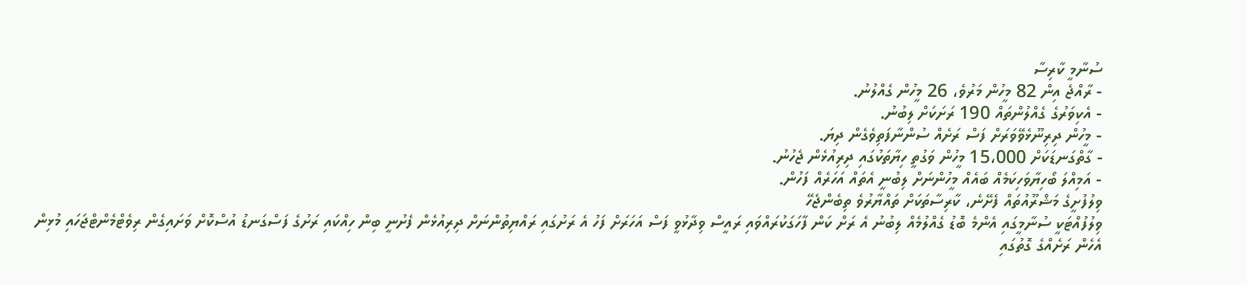ސުނާމީ ކާރިސާ
- ރާއްޖެ އިން 82 މީހުން މަރުވެ، 26 މީހުން ގެއްލުނު.
- އެކިވަރުގެ ގެއްލުންތައް 190 ރަށަކަށް ލިބުނު.
- މީހުން ދިރިނޫޅެވޭވަރަށް ފަސް ރަށެއް ސުންނާފަތިވެގެން ދިޔަ.
- ގާތްގަނޑަކަށް 15،000 މީހުން ވަގުތީ ހިޔާތަކުގައި ދިރިއުޅެން ޖެހުނު.
- އަމިއްލަ ބޯހިޔާވަހިކަމެއް ބައެއް މީހުންނަށް ލިބުނީ އެތައް އަހަރެއް ފަހުން.
ވިލުފުށީގެ މަޝްރޫއުތައް ފެށޭނެ، ކާރިސާތަކަށް ތައްޔާރުވެ ތިބެންޖެހޭ
ވިލުފުއްޓަކީ ސުނާމީގައި އެންމެ ބޮޑު ގެއްލުމެއް ލިބުނު އެ ރަށް ކަން ފާހަގަކުރައްވައި ރައީސް ވިދާޅުވީ ފަސް އަހަރަށް ފަހު އެ ރަށުގައި ރައްޔިތުންނަށް ދިރިއުޅެން ފެށުނީ ބިން ހިއްކައި ރަށުގެ ފަސްގަނޑު އުސްކޮށް ވަށައިގެން ރިވެޓްމެންޓްޖަހައި މުޅިން އެހެން ރަށެއްގެ ގޮތުގައި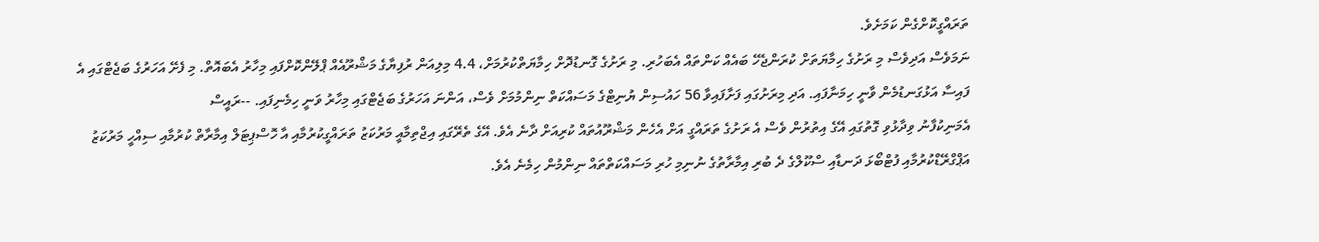ތަރައްގީކޮށްގެން ކަމަށެވެ.
ނަމަވެސް އަދިވެސް މި ރަށުގެ ހިމާޔަތަށް ކުރަންޖެހޭ ބައެއް ކަންތައް އެބަހުރި. މި ރަށުގެ ގޮނޑުދޮށް ހިމާޔަތްކުރުމަށް، 4.4 މިލިއަން ރުފިޔާގެ މަޝްރޫއެއް ޕްލޭންކޮށްފައި މިހާރު އެބައޮތް. މި ފެށޭ އަހަރުގެ ބަޖެޓްގައި އެ ފައިސާ އަޅުގަނޑުމެން ވާނީ ހިމަނާފައި. އަދި މިރަށުގައި ފަށާފައިވާ 56 ހައުސިން ޔުނިޓްގެ މަސައްކަތް ނިންމުމަށް ވެސް، އަންނަ އަހަރުގެ ބަޖެޓްގައި މިހާރު ވަނީ ހިމެނިފައި. --ރައީސް
އެމަނިކުފާނު ވިދާޅުވި ގޮތުގައި އޭގެ އިތުރުން ވެސް އެ ރަށުގެ ތަރައްގީ އަށް އެހެން މަޝްރޫއުތައް ކުރިއަށް ދާނެ އެވެ. އޭގެ ތެރޭގައި އިޖްތިމާއީ މަރުކަޒު ތަރައްގީކުރުމާއި އާ ހޮސްޕިޓަލް އިމާރާތް ކުރުމާއި ސިއްހީ މަރުކަޒު އަޕްގްރޭޑްކުރުމާއި ފުޓްބޯޅަ ދަނޑާއި ސްކޫލްގެ ދެ ބުރި އިމާރާތުގެ ނުނިމި ހުރި މަސައްކަތްތައް ނިންމުން ހިމެނެ އެވެ.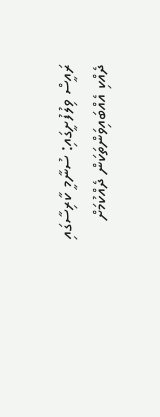ރައީސް ވިލުފުށީގައި: ސުނާމީ ކާރިސާގައި ދެއްކި އެއްބައިވަންތަކަން ދެއްކުމަށް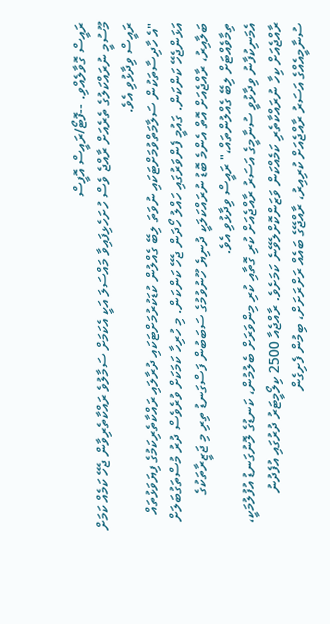ރައީސް ގޮވާލެއްވި. --ފޮޓޯ/ރައީސް އޮފީސް
މޫސުމީ ނުރައްކަލުގެ ތެރެއަށް ރާއްޖެ ވެސް ހުށަހެޅިފައިވާ މައްސަލަ އަކީ އެކަމަށް ސަމާލުވެ ރައްކާތެރިވާން ޖެހޭ ކަމެއް ކަމަށް ރައީސް ވިދާޅުވި އެވެ.
"އެ ހާދިސާތަކުން ސަލާމަތްވުމަށްޓަކައި ނުވަތަ ލިބޭ ގެއްލުން ކުޑަކުރުމަށްޓަކައި ދުރާލައި ރައްކާތެރިކަމުގެ ފިޔަވަޅުތައް އަޅަންޖެހޭ ކަންކަން. ގައުމީ ފެންވަރުގައި ހައްލު ހޯދަން ޖެހޭ ކަންކަން. މި ހުރިހާ ކަމަކަށް ވުރެވެސް ދުރު މުސްތަގުބަލަށް ބަލާއިރު، ރާއްޖެއަށް އޮތް އެންމެ ބޮޑު ނުރައްކަލަކީ ދުނިޔެ ހޫނުވުމުގެ ސަބަބުން ފަސްގަނޑު ތިރި މި ޖަޒީރާތަކުގެ ތިމާވެއްޓަށް ލިބޭ ގެއްލުންތައް،" ރައީސް ވިދާޅުވި އެވެ.
އެމަނިކުފާނު ވިދާޅުވީ ސުނާމީގެ އަސަރު ރާއްޖެއަށް ކުރި ގޮތާއި ކުރި މިންވަރަށް ބެލުމުން، ކަނޑުގެ ލޮނުގަނޑު އުފުލުމަކީ، ރާއްޖެއަށް ކިހާ ނުރައްކާތެރި ކަމެއްކަން ވަޒަންކޮށްލެވޭނެ ކަމަށެވެ. ރާއްޖެއާ 2500 ކިލޯމީޓަރު ދުރުގައި އުފެދުނު ސުނާމީއެއްގެ އަސަރު ރާއްޖެއަށް ކުރިއިރު، ރާއްޖޭގެ ބައެއް ރަށްރަށަށް، ބިމުން ފެށިގެން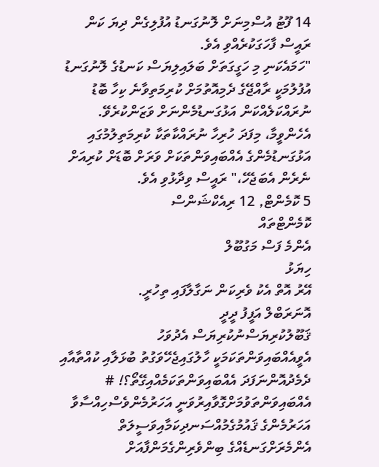14 ފޫޓު އުސްމިނަށް ލޮނުގަނޑު އުފުލިގެން ދިޔަ ކަން ރައީސް ފާހަގަކުރެއްވި އެވެ.
"ހަމައެކަނި މި ހަގީގަތަށް ބަލައިލިޔަސް ކަނޑުގެ ލޮނުގަނޑު އުފުލުމަކީ ރާއްޖޭގެ ދެމިއޮތުމަށް ކުރިމަތިވާނެ ކިހާ ބޮޑު ނުރައްކަލެއްކަން އަޅުގަނޑުމެންނަށް ވަޒަންކުރެވޭ. އެހެންވީމާ، މިފަދަ ހުރިހާ ނުރައްކާތަކާ ކުރިމަތިލުމުގައި އަޅުގަނޑުމެންގެ އެއްބައިވަންތަކަށް ވަރަށް ބޮޑަށް ކުރިއަށް ނެރެން އެބަޖެހޭ،" ރައީސް ވިދާޅުވި އެވެ.
5 ކޮމެންޓް, 12 ރިއެކްޝަންސް
ކޮމެންޓްތައް
އެންމެ ފަސް މަގުބޫލް
ހިޔަޅު
އޭރު އޮތް އެކު ވެރިކަން ނަގާލާފައި ތިހުރީ.
އޮނަރަބްލް އަފީފު ދީދީ
ޤަބޫލުކުރިޔަސްނުކުރިޔަސް އެދުވަހު އެވީއެއްބައިވަންތަކަމަކީ ހާލުގައިޖެހޭވަގުތު ބުޅަލާއި ކުއްތާއާއި ދެމެދުއޮންނަފަދަ އެއްބައިވަންތަކަމެއްއިގޭތޯ؟! # އެއްބައިވަންތަވުމަށްގޮވާއިރުވަނީ އަހަރުމެންވެސްހިއްސާވާ އަހަރުމެންގެ ޤައުމުގެމުއްސަނދިކަމާއިވަސީލަތް އެންމެރަށްގަނޑެއްގެ ބިންވެރިންގެމަންފާއަށް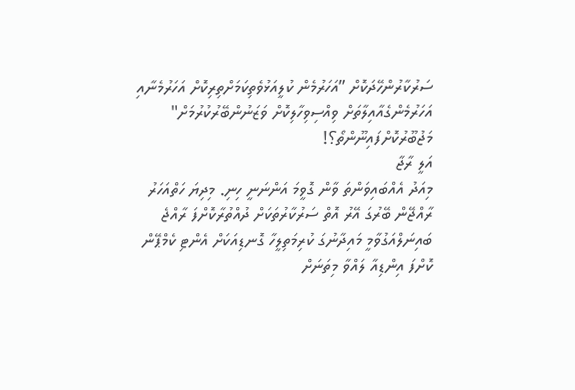ސަރުކާރުންހޭދަކޮށް ”އަހަރުމެން ކުލީއަޅުވެތިކަމަށްތިރިކޮށް އަހަރުމެނާއި އަހަރުމެންގެއާއިލާތަށް ވިއްސިވިހާލިކޮށް ވަޒަނުންބޭރުކުރުމަށް" މަޖުބޫރުކޮށްފައިނޫންތޯ؟!
އަލީ ރާޖާ
މިއަދު އެއްބައިވަންތަ ވާން ގޮވީމަ އަންނަނީ ހިނި. މިދިޔަ ހަތްއަހަރު ރާއްޖޭން ބޭރުގަ އޭރު އޮތް ސަރުކާރުތަކަށް ދުއްތުރާކޮށްފަ ރާއްޖެ ބައިނަލްއަގުވާމީ މައިދާނުގަ ކުރިމަތިލީހާ ގޮނޑިއަކަށް އެންޓި ކެމްޕޭން ކޮށްފަ އިންޑިއާ ލައްވާ މިތަނަށް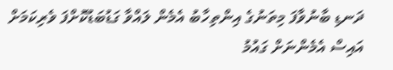ދަނޑި ބާނުވާފަ މިތަނުގެ އިންތިހާބު އެމެން ލައްވާ ގަޑުބަޑުކޮށްފަ ވެރިކަމަށް އައިސް އެމެންނަށް ގައުމު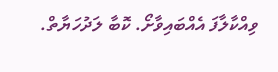ވިއްކާލާފަ އެއްބައިވާށޯ. ކޮބާ ލަދުހަޔާތް.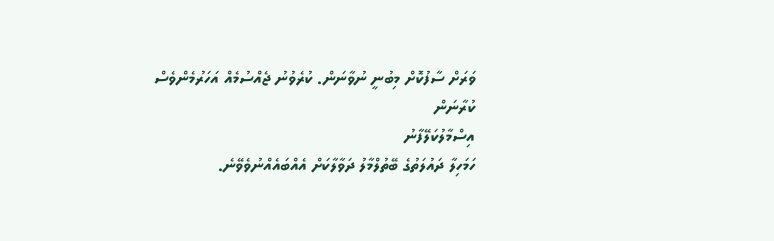ވަރަށް ސާފުކޮށް މިބުނީ ނުވާނަން. ކުރެވުނު ޖެއްސުމެއް އަހަރުމެންވެސް ކުރާނަން
އިސްމާލުކަލޭފާނު
ހަމަހިލާ ދައުލަތުގެ ބޭތުލްމާލު ދަވާލާކަށް އެއްބައެއްނުވެވޭނެ.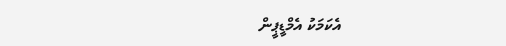އެކަމަކު އެމްޑީޕީން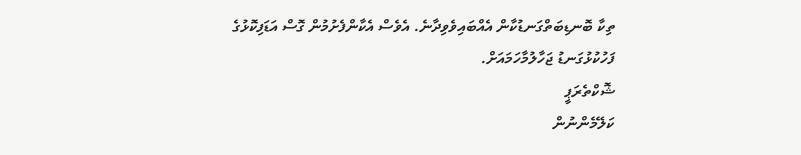ތިކާ ބޮނޑިބަތްގަނޑުކާން އެއްބައިވެވިދާނެ. އެވެސް އެކާންފެށުމުން ގޮސް އަޑަފިކޮޅުގެ ފަހުކުޅުގަނޑު ޖަހާލުމާހަމައަށް.
ޝޮކްތެރަޕީ
ކަލޭމެންނުން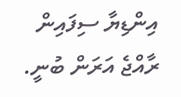އިންޑިޔާ ސިފައިން ރާއްޖެ އަރަން ބުނީ.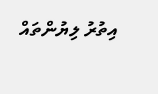އިތުރު ލިޔުންތައް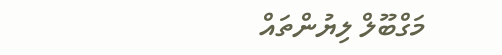މަގްބޫލް ލިޔުންތައް